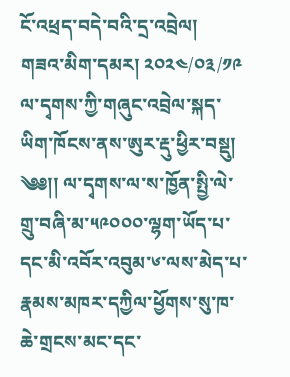ངོ་འཕྲད་བདེ་བའི་དྲ་འབྲེལ།
གཟའ་མིག་དམར། ༢༠༢༤/༠༣/༡༩
ལ་དྭགས་ཀྱི་གཞུང་འབྲེལ་སྐད་ཡིག་ཁོངས་ནས་ཨུར་རྡུ་ཕྱིར་བསྡུ།
༄༅།། ལ་དྭགས་ལ་ས་ཁྱོན་སྤྱི་ལེ་གྲུ་བཞི་མ་༥༩༠༠༠་ལྷག་ཡོད་པ་དང་མི་འབོར་འབུམ་༦་ལས་མེད་པ་རྣམས་མཁར་དཀྱིལ་ཕྱོགས་སུ་ཁ་ཆེ་གྲངས་མང་དང་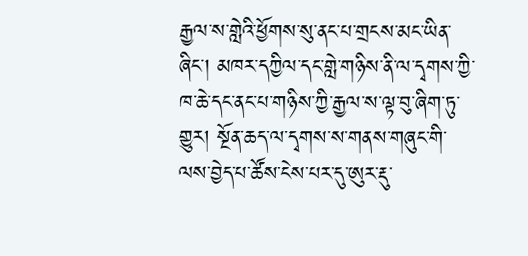རྒྱལ་ས་གླེའི་ཕྱོགས་སུ་ནང་པ་གྲངས་མང་ཡིན་ཞིང་། མཁར་དཀྱིལ་དང་གླེ་གཉིས་ནི་ལ་དྭགས་ཀྱི་ཁ་ཆེ་དང་ནང་པ་གཉིས་ཀྱི་རྒྱལ་ས་ལྟ་བུ་ཞིག་ཏུ་གྱུར། སྔོན་ཆད་ལ་དྭགས་ས་གནས་གཞུང་གི་ལས་བྱེད་པ་ཚོས་ངེས་པར་དུ་ཨུར་རྡུ་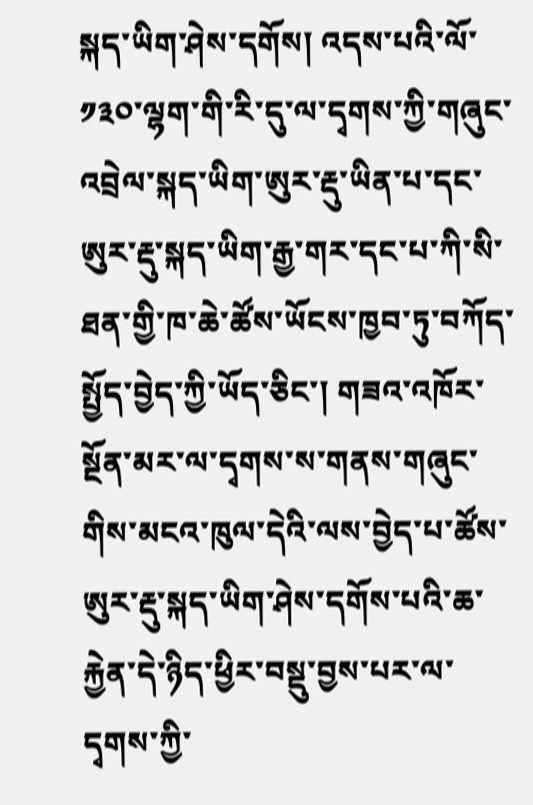སྐད་ཡིག་ཤེས་དགོས། འདས་པའི་ལོ་༡༣༠་ལྷག་གི་རི་དུ་ལ་དྭགས་ཀྱི་གཞུང་འབྲེལ་སྐད་ཡིག་ཨུར་རྡུ་ཡིན་པ་དང་ཨུར་རྡུ་སྐད་ཡིག་རྒྱ་གར་དང་པ་ཀི་སི་ཐན་གྱི་ཁ་ཆེ་ཚོས་ཡོངས་ཁྱབ་ཏུ་བཀོད་སྤྱོད་བྱེད་ཀྱི་ཡོད་ཅིང་། གཟའ་འཁོར་སྔོན་མར་ལ་དྭགས་ས་གནས་གཞུང་གིས་མངའ་ཁུལ་དེའི་ལས་བྱེད་པ་ཚོས་ཨུར་རྡུ་སྐད་ཡིག་ཤེས་དགོས་པའི་ཆ་རྐྱེན་དེ་ཉིད་ཕྱིར་བསྡུ་བྱས་པར་ལ་དྭགས་ཀྱི་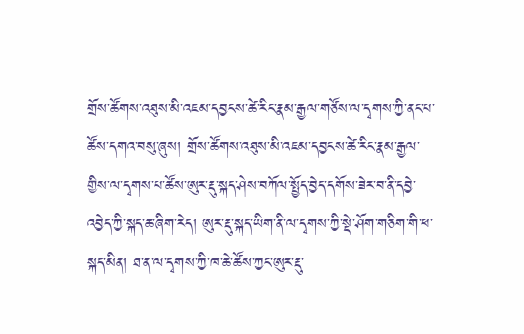གྲོས་ཚོགས་འཐུས་མི་འཇམ་དབྱངས་ཚེ་རིང་རྣམ་རྒྱལ་གཙོས་ལ་དྭགས་ཀྱི་ནང་པ་ཚོས་དགའ་བསུ་ཞུས། གྲོས་ཚོགས་འཐུས་མི་འཇམ་དབྱངས་ཚེ་རིང་རྣམ་རྒྱལ་གྱིས་ལ་དྭགས་པ་ཚོས་ཨུར་རྡུ་སྐད་ཤེས་བཀོལ་སྤྱོད་བྱེད་དགོས་ཟེར་བ་ནི་དབྱེ་འབྱེད་ཀྱི་སྐད་ཆ་ཞིག་རེད། ཨུར་རྡུ་སྐད་ཡིག་ནི་ལ་དྭགས་ཀྱི་སྡེ་ཤོག་གཅིག་གི་ཕ་སྐད་མིན། ཐ་ན་ལ་དྭགས་ཀྱི་ཁ་ཆེ་ཚོས་ཀྱང་ཨུར་རྡུ་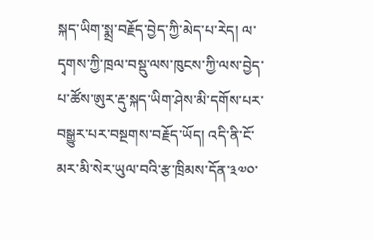སྐད་ཡིག་སྨྲ་བརྗོད་བྱེད་ཀྱི་མེད་པ་རེད། ལ་དྭགས་ཀྱི་ཁྲལ་བསྡུ་ལས་ཁུངས་ཀྱི་ལས་བྱེད་པ་ཚོས་ཨུར་རྡུ་སྐད་ཡིག་ཤེས་མི་དགོས་པར་བསྒྱུར་པར་བསྔགས་བརྗོད་ཡོད། འདི་ནི་ངོ་མར་མི་སེར་ཡུལ་བའི་རྩ་ཁྲིམས་དོན་༣༧༠་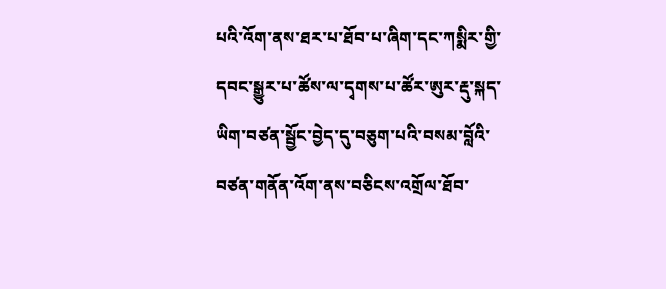པའི་འོག་ནས་ཐར་པ་ཐོབ་པ་ཞིག་དང་ཀསྨིར་གྱི་དབང་སྒྱུར་པ་ཚོས་ལ་དྭགས་པ་ཚོར་ཨུར་རྡུ་སྐད་ཡིག་བཙན་སྦྱོང་བྱེད་དུ་བཅུག་པའི་བསམ་བློའི་བཙན་གནོན་འོག་ནས་བཅིངས་འགྲོལ་ཐོབ་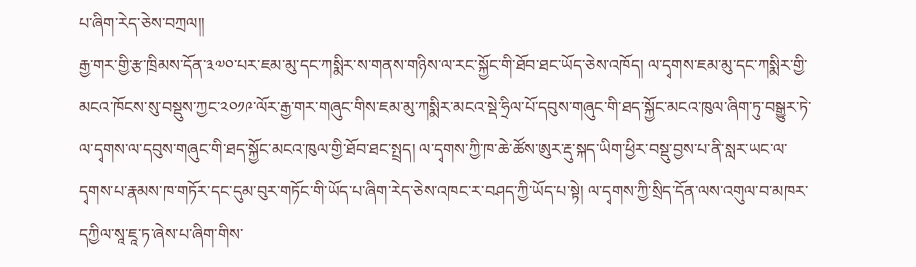པ་ཞིག་རེད་ཅེས་བཀྲལ།།
རྒྱ་གར་གྱི་རྩ་ཁྲིམས་དོན་༣༧༠་པར་ཇམ་མུ་དང་ཀསྨིར་ས་གནས་གཉིས་ལ་རང་སྐྱོང་གི་ཐོབ་ཐང་ཡོད་ཅེས་འཁོད། ལ་དྭགས་ཇམ་མུ་དང་ཀསྨིར་གྱི་མངའ་ཁོངས་སུ་བསྡུས་ཀྱང་༢༠༡༩་ལོར་རྒྱ་གར་གཞུང་གིས་ཇམ་མུ་ཀསྨིར་མངའ་སྡེ་ཧྲིལ་པོ་དབུས་གཞུང་གི་ཐད་སྐྱོང་མངའ་ཁུལ་ཞིག་ཏུ་བསྒྱུར་ཏེ་ལ་དྭགས་ལ་དབུས་གཞུང་གི་ཐད་སྐྱོང་མངའ་ཁུལ་གྱི་ཐོབ་ཐང་སྤྲད། ལ་དྭགས་ཀྱི་ཁ་ཆེ་ཚོས་ཨུར་རྡུ་སྐད་ཡིག་ཕྱིར་བསྡུ་བྱས་པ་ནི་སླར་ཡང་ལ་དྭགས་པ་རྣམས་ཁ་གཏོར་དང་དུམ་བུར་གཏོང་གི་ཡོད་པ་ཞིག་རེད་ཅེས་འཁང་ར་བཤད་ཀྱི་ཡོད་པ་སྟེ། ལ་དྭགས་ཀྱི་སྲིད་དོན་ལས་འགུལ་བ་མཁར་དཀྱིལ་སཱ་ཇཱ་ཏ་ཞེས་པ་ཞིག་གིས་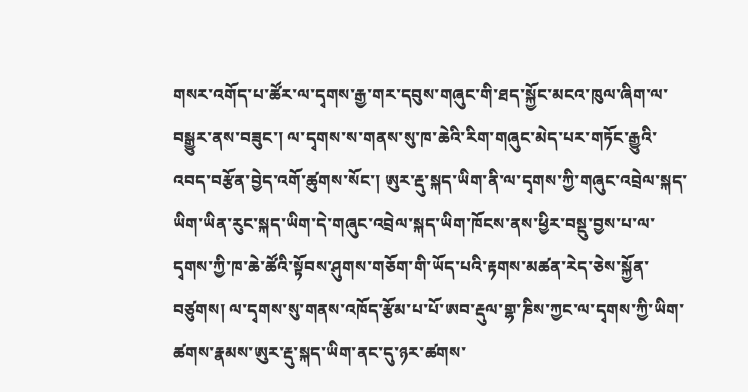གསར་འགོད་པ་ཚོར་ལ་དྭགས་རྒྱ་གར་དབུས་གཞུང་གི་ཐད་སྐྱོང་མངའ་ཁུལ་ཞིག་ལ་བསྒྱུར་ནས་བཟུང་། ལ་དྭགས་ས་གནས་སུ་ཁ་ཆེའི་རིག་གཞུང་མེད་པར་གཏོང་རྒྱུའི་འབད་བརྩོན་བྱེད་འགོ་ཚུགས་སོང་། ཨུར་རྡུ་སྐད་ཡིག་ནི་ལ་དྭགས་ཀྱི་གཞུང་འབྲེལ་སྐད་ཡིག་ཡིན་རུང་སྐད་ཡིག་དེ་གཞུང་འབྲེལ་སྐད་ཡིག་ཁོངས་ནས་ཕྱིར་བསྡུ་བྱས་པ་ལ་དྭགས་ཀྱི་ཁ་ཆེ་ཚོའི་སྟོབས་ཤུགས་གཅོག་གི་ཡོད་པའི་རྟགས་མཚན་རེད་ཅེས་སྐྱོན་བཙུགས། ལ་དྭགས་སུ་གནས་འཁོད་རྩོམ་པ་པོ་ཨབ་རྡུལ་གྷ་ཎིས་ཀྱང་ལ་དྭགས་ཀྱི་ཡིག་ཚགས་རྣམས་ཨུར་རྡུ་སྐད་ཡིག་ནང་དུ་ཉར་ཚགས་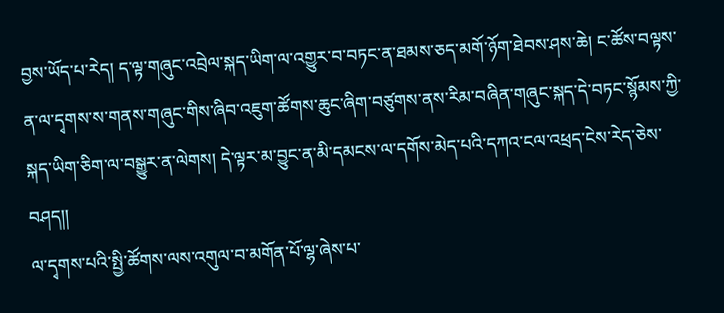བྱས་ཡོད་པ་རེད། ད་ལྟ་གཞུང་འབྲེལ་སྐད་ཡིག་ལ་འགྱུར་བ་བཏང་ན་ཐམས་ཅད་མགོ་ཉོག་ཐེབས་ཤས་ཆེ། ང་ཚོས་བལྟས་ན་ལ་དྭགས་ས་གནས་གཞུང་གིས་ཞིབ་འཇུག་ཚོགས་ཆུང་ཞིག་བཙུགས་ནས་རིམ་བཞིན་གཞུང་སྐད་དེ་བཏང་སྙོམས་ཀྱི་སྐད་ཡིག་ཅིག་ལ་བསྒྱུར་ན་ལེགས། དེ་ལྟར་མ་བྱུང་ན་མི་དམངས་ལ་དགོས་མེད་པའི་དཀའ་ངལ་འཕྲད་ངེས་རེད་ཅེས་བཤད།།
ལ་དྭགས་པའི་སྤྱི་ཚོགས་ལས་འགུལ་བ་མགོན་པོ་ལྷ་ཞེས་པ་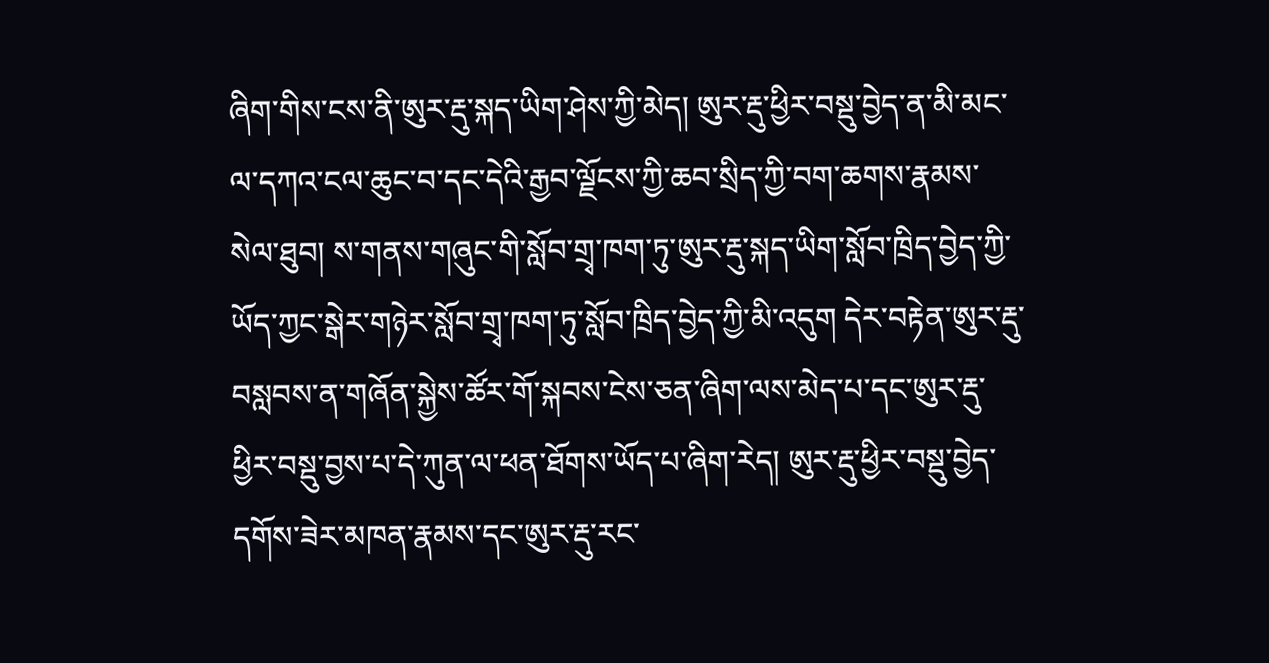ཞིག་གིས་ངས་ནི་ཨུར་རྡུ་སྐད་ཡིག་ཤེས་ཀྱི་མེད། ཨུར་རྡུ་ཕྱིར་བསྡུ་བྱེད་ན་མི་མང་ལ་དཀའ་ངལ་ཆུང་བ་དང་དེའི་རྒྱབ་ལྗོངས་ཀྱི་ཆབ་སྲིད་ཀྱི་བག་ཆགས་རྣམས་སེལ་ཐུབ། ས་གནས་གཞུང་གི་སློབ་གྲྭ་ཁག་ཏུ་ཨུར་རྡུ་སྐད་ཡིག་སློབ་ཁྲིད་བྱེད་ཀྱི་ཡོད་ཀྱང་སྒེར་གཉེར་སློབ་གྲྭ་ཁག་ཏུ་སློབ་ཁྲིད་བྱེད་ཀྱི་མི་འདུག དེར་བརྟེན་ཨུར་རྡུ་བསླབས་ན་གཞོན་སྐྱེས་ཚོར་གོ་སྐབས་ངེས་ཅན་ཞིག་ལས་མེད་པ་དང་ཨུར་རྡུ་ཕྱིར་བསྡུ་བྱས་པ་དེ་ཀུན་ལ་ཕན་ཐོགས་ཡོད་པ་ཞིག་རེད། ཨུར་རྡུ་ཕྱིར་བསྡུ་བྱེད་དགོས་ཟེར་མཁན་རྣམས་དང་ཨུར་རྡུ་རང་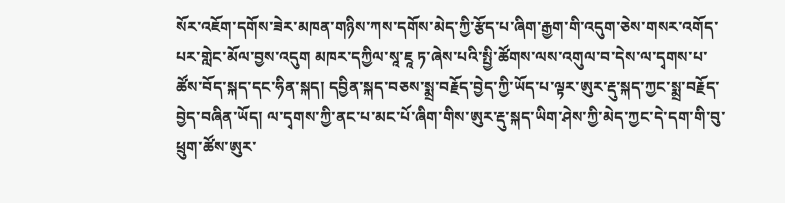སོར་འཇོག་དགོས་ཟེར་མཁན་གཉིས་ཀས་དགོས་མེད་ཀྱི་རྩོད་པ་ཞིག་རྒྱག་གི་འདུག་ཅེས་གསར་འགོད་པར་གླེང་མོལ་བྱས་འདུག མཁར་དཀྱིལ་སཱ་ཇཱ ཏ་ཞེས་པའི་སྤྱི་ཚོགས་ལས་འགུལ་བ་དེས་ལ་དྭགས་པ་ཚོས་བོད་སྐད་དང་ཧིན་སྐད། དབྱིན་སྐད་བཅས་སྨྲ་བརྗོད་བྱེད་ཀྱི་ཡོད་པ་ལྟར་ཨུར་རྡུ་སྐད་ཀྱང་སྨྲ་བརྗོད་བྱེད་བཞིན་ཡོད། ལ་དྭགས་ཀྱི་ནང་པ་མང་པོ་ཞིག་གིས་ཨུར་རྡུ་སྐད་ཡིག་ཤེས་ཀྱི་མེད་ཀྱང་དེ་དག་གི་བུ་ཕྲུག་ཚོས་ཨུར་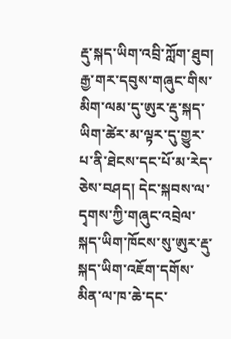རྡུ་སྐད་ཡིག་འབྲི་ཀློག་ཐུབ། རྒྱ་གར་དབུས་གཞུང་གིས་མིག་ལམ་དུ་ཨུར་རྡུ་སྐད་ཡིག་ཚེར་མ་ལྟར་དུ་གྱུར་པ་ནི་ཐེངས་དང་པོ་མ་རེད་ཅེས་བཤད། དེང་སྐབས་ལ་དྭགས་ཀྱི་གཞུང་འབྲེལ་སྐད་ཡིག་ཁོངས་སུ་ཨུར་རྡུ་སྐད་ཡིག་འཇོག་དགོས་མིན་ལ་ཁ་ཆེ་དང་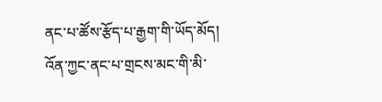ནང་པ་ཚོས་རྩོད་པ་རྒྱག་གི་ཡོད་མོད། འོན་ཀྱང་ནང་པ་གྲངས་མང་གི་མི་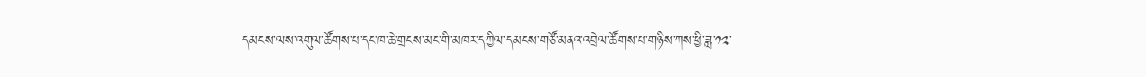དམངས་ལས་འགུལ་ཚོགས་པ་དང་ཁ་ཆེ་གྲངས་མང་གི་མཁར་དཀྱིལ་དམངས་གཙོ་མནའ་འབྲེལ་ཚོགས་པ་གཉིས་ཀས་ཕྱི་ཟླ་༡༢་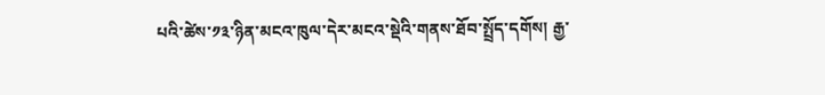པའི་ཚེས་༡༣་ཉིན་མངའ་ཁུལ་དེར་མངའ་སྡེའི་གནས་ཐོབ་སྤྲོད་དགོས། རྒྱ་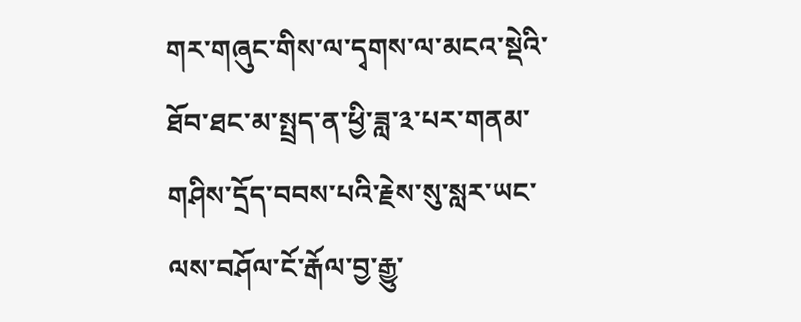གར་གཞུང་གིས་ལ་དྭགས་ལ་མངའ་སྡེའི་ཐོབ་ཐང་མ་སྤྲད་ན་ཕྱི་ཟླ་༣་པར་གནམ་གཤིས་དྲོད་བབས་པའི་རྗེས་སུ་སླར་ཡང་ལས་བཤོལ་ངོ་རྒོལ་བྱ་རྒྱུ་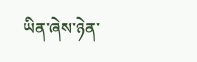ཡིན་ཞེས་ཉེན་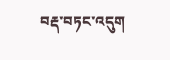བརྡ་བཏང་འདུག